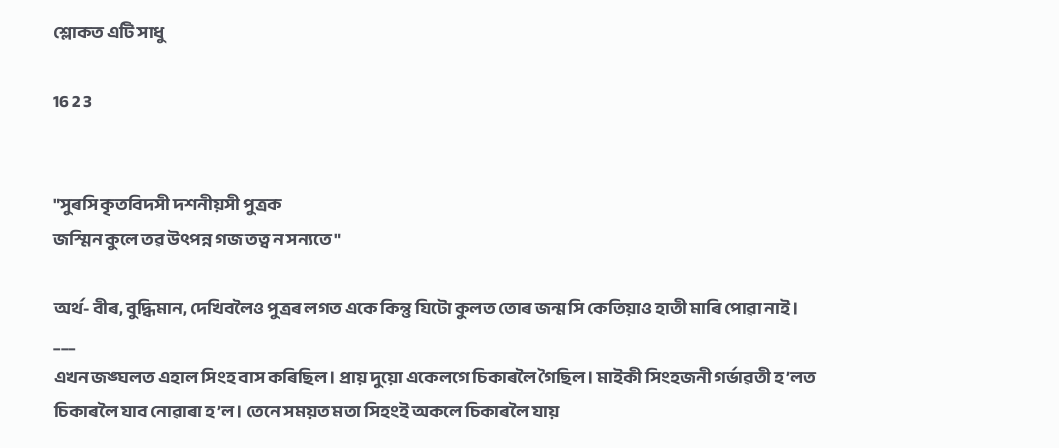শ্লোকত এটি সাধু

16 2 3


"সুৰসি কৃতবিদসী দশনীয়সী পুত্ৰক
জস্মিন কুলে তৱ উৎপন্ন গজ তত্ব ন সন্যতে"

অৰ্থ- বীৰ, বুদ্ধিমান, দেখিবলৈও পুত্ৰৰ লগত একে কিন্তু যিটো কুলত তোৰ জন্ম সি কেতিয়াও হাতী মাৰি পোৱা নাই।
___
এখন জঙ্ঘলত এহাল সিংহ বাস কৰিছিল। প্ৰায় দুয়ো একেলগে চিকাৰলৈ গৈছিল। মাইকী সিংহজনী গৰ্ভাৱতী হ’লত চিকাৰলৈ যাব নোৱাৰা হ’ল। তেনে সময়ত মতা সিহংই অকলে চিকাৰলৈ যায়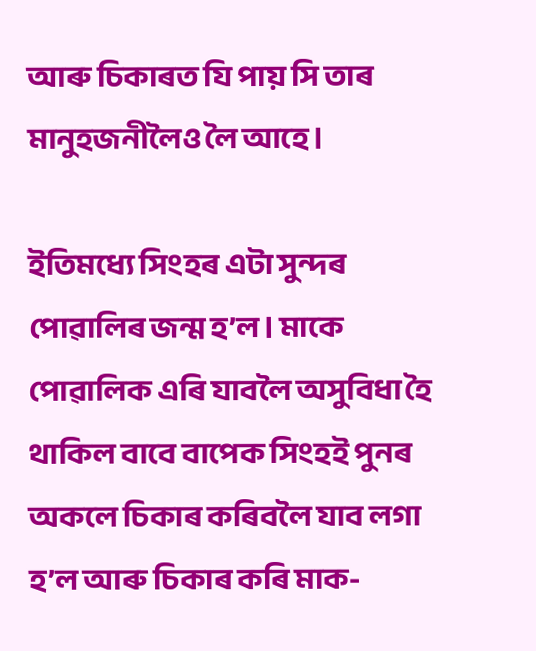আৰু চিকাৰত যি পায় সি তাৰ মানুহজনীলৈও লৈ আহে।

ইতিমধ্যে সিংহৰ এটা সুন্দৰ পোৱালিৰ জন্ম হ’ল। মাকে পোৱালিক এৰি যাবলৈ অসুবিধা হৈ থাকিল বাবে বাপেক সিংহই পুনৰ অকলে চিকাৰ কৰিবলৈ যাব লগা হ’ল আৰু চিকাৰ কৰি মাক-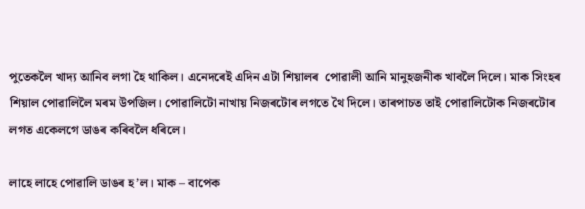পুতেকলৈ খাদ্য আনিব লগা হৈ থাকিল। এনেদৰেই এদিন এটা শিয়ালৰ  পোৱালী আনি মানুহজনীক খাবলৈ দিলে। মাক সিংহৰ শিয়াল পোৱালিলৈ মৰম উপজিল। পোৱালিটো নাখায় নিজৰটোৰ লগতে থৈ দিলে। তাৰপাচত তাই পোৱালিটোক নিজৰটোৰ লগত একেলগে ডাঙৰ কৰিবলৈ ধৰিলে।

লাহে লাহে পোৱালি ডাঙৰ হ’ল। মাক – বাপেক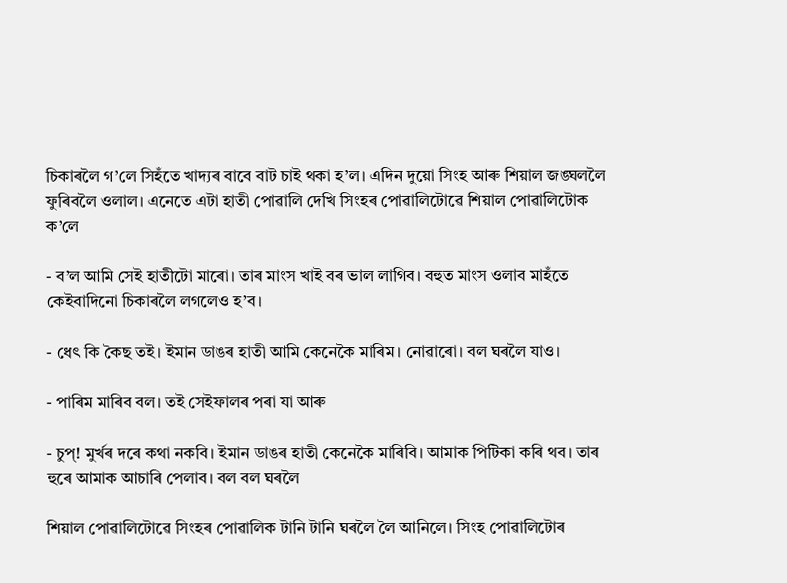চিকাৰলৈ গ’লে সিহঁতে খাদ্যৰ বাবে বাট চাই থকা হ’ল। এদিন দুয়ো সিংহ আৰু শিয়াল জঙ্ঘললৈ ফুৰিবলৈ ওলাল। এনেতে এটা হাতী পোৱালি দেখি সিংহৰ পোৱালিটোৱে শিয়াল পোৱালিটোক ক’লে

- ব’ল আমি সেই হাতীটো মাৰো। তাৰ মাংস খাই বৰ ভাল লাগিব। বহুত মাংস ওলাব মাহঁতে কেইবাদিনো চিকাৰলৈ লগলেও হ’ব।

- ধেৎ কি কৈছ তই। ইমান ডাঙৰ হাতী আমি কেনেকৈ মাৰিম। নোৱাৰো। বল ঘৰলৈ যাও।

- পাৰিম মাৰিব বল। তই সেইফালৰ পৰা যা আৰু

- চুপ্! মুৰ্খৰ দৰে কথা নকবি। ইমান ডাঙৰ হাতী কেনেকৈ মাৰিবি। আমাক পিটিকা কৰি থব। তাৰ হুৰে আমাক আচাৰি পেলাব। বল বল ঘৰলৈ

শিয়াল পোৱালিটোৱে সিংহৰ পোৱালিক টানি টানি ঘৰলৈ লৈ আনিলে। সিংহ পোৱালিটোৰ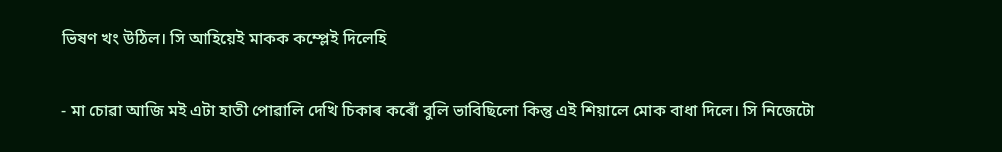ভিষণ খং উঠিল। সি আহিয়েই মাকক কম্প্লেই দিলেহি

- মা চোৱা আজি মই এটা হাতী পোৱালি দেখি চিকাৰ কৰোঁ বুলি ভাবিছিলো কিন্তু এই শিয়ালে মোক বাধা দিলে। সি নিজেটো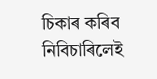চিকাৰ কৰিব নিবিচাৰিলেই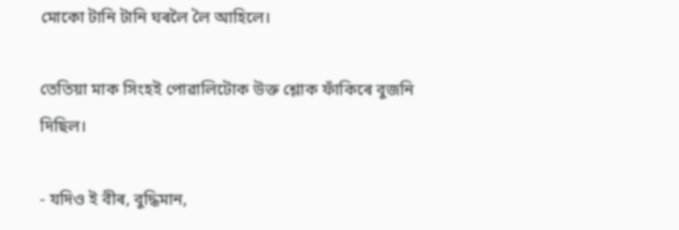মোকো টানি টানি ঘৰলৈ লৈ আহিলে।

তেতিয়া মাক সিংহই পোৱালিটোক উক্ত শ্লোক ফাঁকিৰে বুজনি দিছিল।

- যদিও ই বীৰ, বুদ্ধিমান,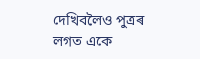দেখিবলৈও পুত্ৰৰ লগত একে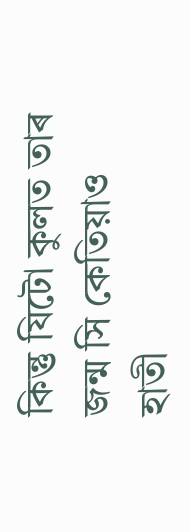কিন্তু যিটো কুলত তাৰ জন্ম সি কেতিয়াও হাতী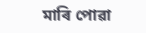মাৰি পোৱা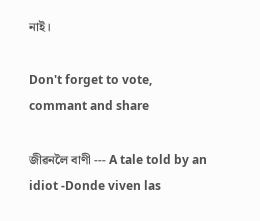নাই।

Don't forget to vote, commant and share

জীৱনলৈ বাণী --- A tale told by an idiot -Donde viven las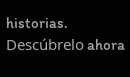historias. Descúbrelo ahora